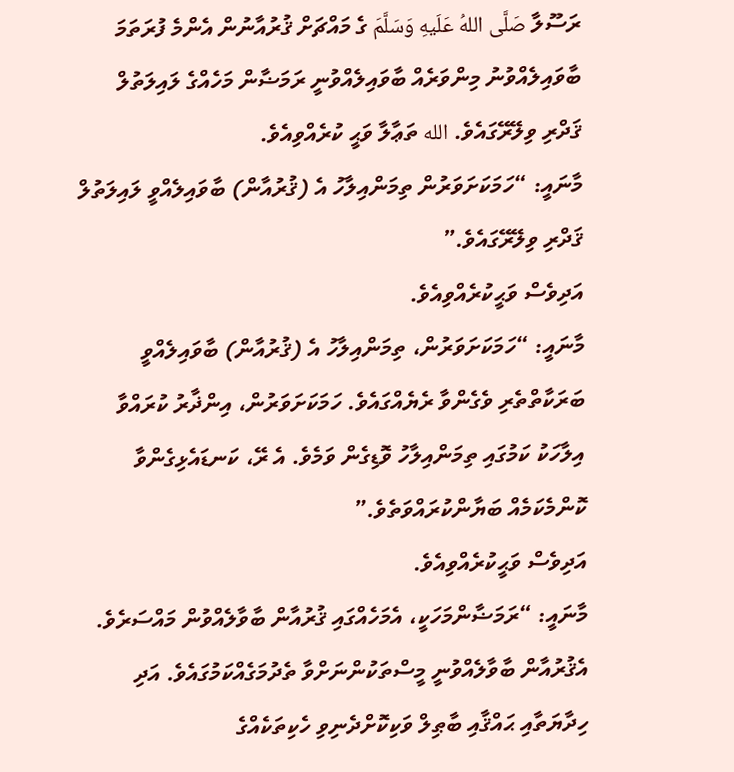ރަސޫލާ صَلَّى اللهُ عَلَيهِ وَسَلَّمَ ގެ މައްޗަށް ޤުރުއާނުން އެންމެ ފުރަތަމަ ބާވައިލެއްވުނު މިންވަރެއް ބާވައިލެއްވުނީ ރަމަޟާން މަހެއްގެ ލައިލަތުލް ޤަދްރި ވިލޭރޭގައެވެ. الله ތަޢާލާ ވަޙީ ކުރެއްވިއެވެ.
މާނައީ: “ހަމަކަށަވަރުން ތިމަންއިލާހު އެ (ޤުރުއާން) ބާވައިލެއްވީ ލައިލަތުލް ޤަދްރި ވިލޭރޭގައެވެ.”
އަދިވެސް ވަޙީކުރެއްވިއެވެ.
މާނައީ: “ހަމަކަށަވަރުން، ތިމަންއިލާހު އެ (ޤުރުއާން) ބާވައިލެއްވީ ބަރަކާތްތެރި ވެގެންވާ ރެޔެއްގައެވެ. ހަމަކަށަވަރުން، އިންޛާރު ކުރައްވާ އިލާހަކު ކަމުގައި ތިމަންއިލާހު ވޮޑިގެން ވަމެވެ. އެ ރޭ، ކަނޑައެޅިގެންވާ ކޮންމެކަމެއް ބަޔާންކުރައްވަތެވެ.”
އަދިވެސް ވަޙީކުރެއްވިއެވެ.
މާނައީ: “ރަމަޟާންމަހަކީ، އެމަހެއްގައި ޤުރުއާން ބާވާލެއްވުން މައްސަރެވެ. އެޤުރުއާން ބާވާލެއްވުނީ މީސްތަކުންނަށްވާ ތެދުމަގެއްކަމުގައެވެ. އަދި ހިދާޔަތާއި ޙައްޤާއި ބާޠިލް ވަކިކޮށްދެނިވި ހެކިތަކެއްގެ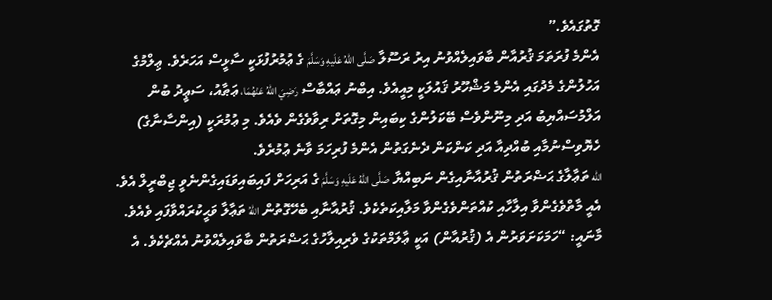ގޮތުގައެވެ.”
އެންމެ ފުރަތަމަ ޤުރުއާން ބާވައިލެއްވުނު އިރު ރަސޫލާ صَلَّى اللهُ عَلَيهِ وَسَلَّمَ ގެ ޢުމުރުފުޅަކީ ސާޅީސް އަހަރެވެ. ޢިލްމުގެ އަހުލުންގެ މެދުގައި އެންމެ މަޝްހޫރު ޤައުލަކީ މިއީއެވެ. އިބްނު ޢައްބާސް رَضِيَ اللهُ عَنْهُمَا، ޢަޠާއު، ސަޢީދު ބުން އަލްމުސައްޔިބު އަދި މިނޫންވެސް ބޭކަލުންގެ ކިބައިން މިގޮތަށް ރިވާވެގެން ވެއެވެ. މި ޢުމުރަކީ (އިންސާނާގެ) ހެޔޮވިސްނުމާއި ބުއްދިއާ އަދި ކަންކަން ދެނެގަތުން އެންމެ ފުރިހަމަ ވާނެ ޢުމުރެވެ.
الله ތަޢާލާގެ ޙަޟްރަތުން ޤުރުއާނާއިގެން ނަބިއްޔާ صَلَّى اللهُ عَلَيهِ وَسَلَّمَ ގެ އަރިހަށް ފައިބައިވަޑައިގެންނެވީ ޖިބްރީލް އެވެ. އެއީ މާތްވެގެންވާ އިލާހާއި ކުއްތަންވެގެންވާ މަލާއިކަތެކެވެ. ޤުރުއާނާއި ބެހޭގޮތުން اللهُ ތަޢާލާ ވަޙީކުރައްވާފައި ވެއެވެ.
މާނައީ: “ހަމަކަށަވަރުން އެ (ޤުރުއާން) އަކީ ޢާލަމްތަކުގެ ވެރިއިލާހުގެ ޙަޟްރަތުން ބާވައިލެއްވުނު އެއްޗެކެވެ. އެ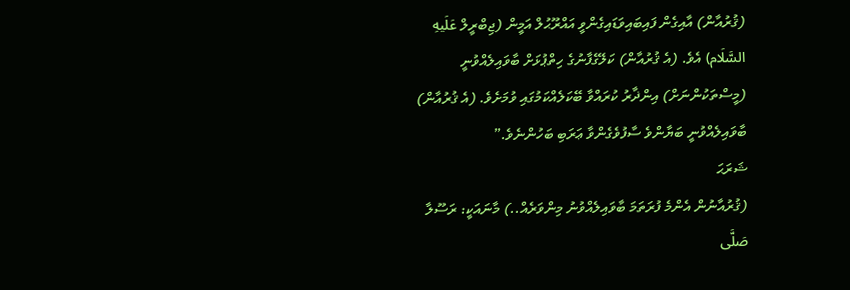(ޤުރުއާން) އާއިގެން ފައިބައިވަޑައިގެންވީ އައްރޫޙުލް އަމީން (ޖިބްރީލް عَلَيهِ السَّلَام) އެވެ. (އެ ޤުރުއާން) ކަލޭގެފާނުގެ ހިތްޕުޅަށް ބާވައިލެއްވުނީ (މީސްތަކުންނަށް) އިންޛާރު ކުރައްވާ ބޭކަލެއްކަމުގައި ވުމަށެވެ. (އެ ޤުރުއާން) ބާވައިލެއްވުނީ ބަޔާންވެ ސާފުވެގެންވާ ޢަރަބި ބަހުންނެވެ.”
ޝަރަޙަ
(ޤުރުއާނުން އެންމެ ފުރަތަމަ ބާވައިލެއްވުނު މިންވަރެއް..) މާނައަކީ: ރަސޫލާ صَلَّى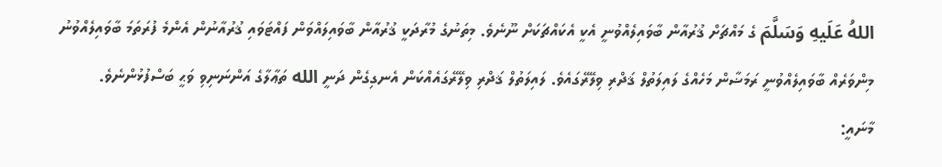اللهُ عَلَيهِ وَسَلَّمَ ގެ މައްޗަށް ޤުރުއާން ބާވައިލެއްވުނީ އެކީ އެކައްޗަކަށް ނޫނެވެ. މިތަނުގެ މުރާދަކީ ޤުރުއާން ބާވައިލައްވަން ފައްޓަވައި ޤުރުއާނުން އެންމެ ފުރަތަމަ ބާވައިލެއްވުނު މިންވަރެއް ބާވައިލެއްވުނީ ރަމަޟާން މަހެއްގެ ލައިލަތުލް ޤަދްރި ވިލޭރޭގައެވެ. ލައިލަތުލް ޤަދްރި ވިލޭރޭގައެއްކަން އެނގިގެން ދަނީ الله ތަޢާލާގެ އަންނަނިވި ވަޙީ ބަސްފުޅުންނެވެ.
މާނައީ: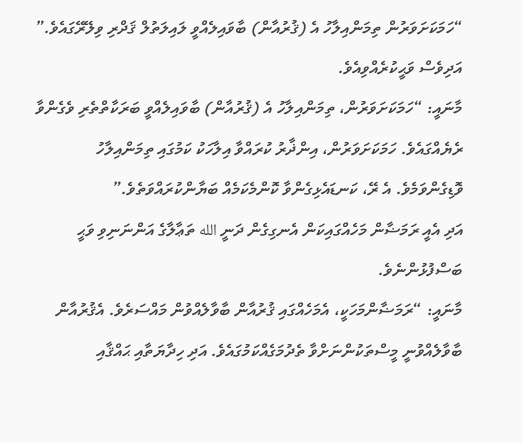“ހަމަކަށަވަރުން ތިމަންއިލާހު އެ (ޤުރުއާން) ބާވައިލެއްވީ ލައިލަތުލް ޤަދްރި ވިލޭރޭގައެވެ.”
އަދިވެސް ވަޙީކުރެއްވިއެވެ.
މާނައީ: “ހަމަކަށަވަރުން، ތިމަންއިލާހު އެ (ޤުރުއާން) ބާވައިލެއްވީ ބަރަކާތްތެރި ވެގެންވާ ރެޔެއްގައެވެ. ހަމަކަށަވަރުން، އިންޛާރު ކުރައްވާ އިލާހަކު ކަމުގައި ތިމަންއިލާހު ވޮޑިގެންވަމެވެ. އެ ރޭ، ކަނޑައެޅިގެންވާ ކޮންމެކަމެއް ބަޔާންކުރައްވަތެވެ.”
އަދި އެއީ ރަމަޟާން މަހެއްގައިކަން އެނގިގެން ދަނީ الله ތަޢާލާގެ އަންނަނިވި ވަޙީ ބަސްފުޅުންނެވެ.
މާނައީ: “ރަމަޟާންމަހަކީ، އެމަހެއްގައި ޤުރުއާން ބާވާލެއްވުން މައްސަރެވެ. އެޤުރުއާން ބާވާލެއްވުނީ މީސްތަކުންނަށްވާ ތެދުމަގެއްކަމުގައެވެ. އަދި ހިދާޔަތާއި ޙައްޤާއި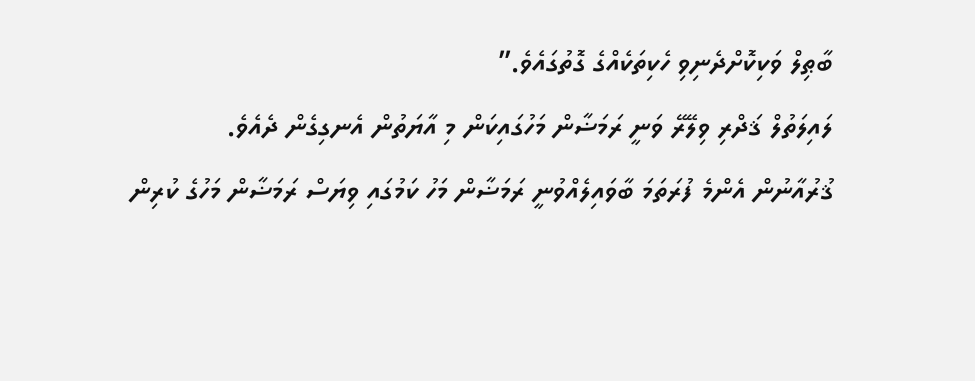ބާޠިލް ވަކިކޮށްދެނިވި ހެކިތަކެއްގެ ގޮތުގައެވެ.”
ލައިލަތުލް ޤަދްރި ވިލޭރޭ ވަނީ ރަމަޟާން މަހުގައިކަން މި އާޔަތުން އެނގިގެން ދެއެވެ.
ޤުރުއާނުން އެންމެ ފުރަތަމަ ބާވައިލެއްވުނީ ރަމަޟާން މަހު ކަމުގައި ވިޔަސް ރަމަޟާން މަހުގެ ކުރިން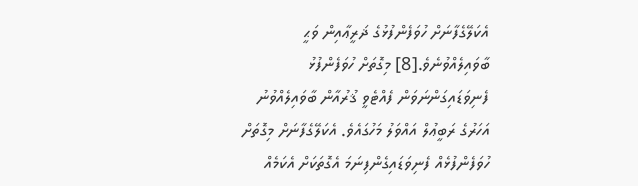އެކަލޭގެފާނަށް ހުވަފެންފުޅުގެ ޛަރީޢާއިން ވަޙީ ބާވައިލެއްވުނެވެ.[8] މިގޮތަށް ހުވަފެންފުޅު ފެނިވަޑައިގަންނަވަން ފެއްޓެވީ ޤުރުއާން ބާވައިލެއްވުނު އަހަރުގެ ރަބީޢުލް އައްވަލު މަހުގައެވެ. އެކަލޭގެފާނަށް މިގޮތަށް ހުވަފެންފުޅެއް ފެނިވަޑައިގެންފިނަމަ އެގޮތަކަށް އެކަމެއް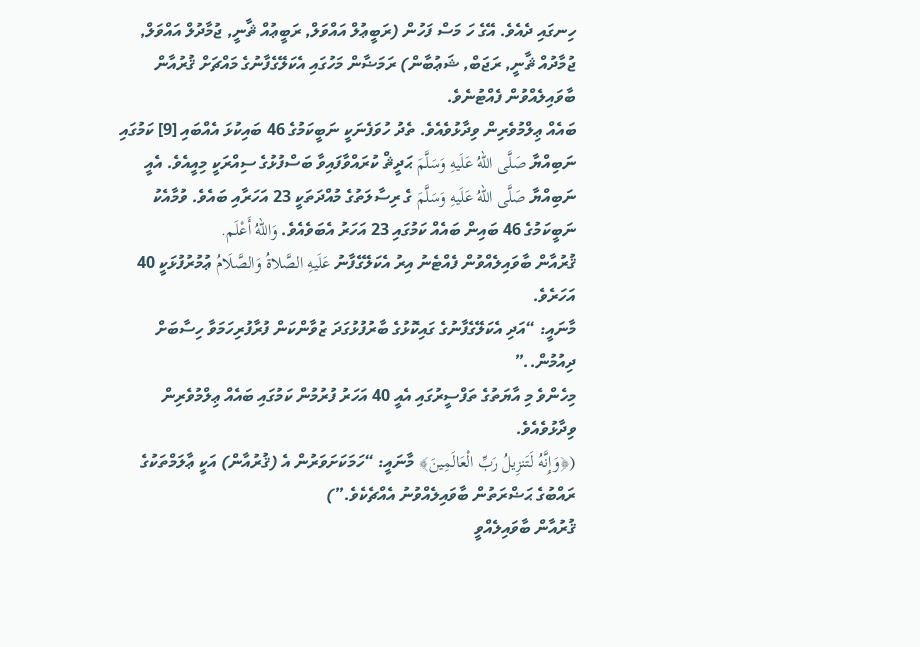ހިނގައި ދެއެވެ. އޭގެ ހަ މަސް ފަހުން (ރަބީޢުލް އައްވަލް, ރަބީޢުއް ޘާނީ, ޖުމާދުލް އައްވަލް, ޖުމާދުއް ޘާނީ, ރަޖަބް, ޝަޢުބާން) ރަމަޟާން މަހުގައި އެކަލޭގެފާނުގެ މައްޗަށް ޤުރުއާން ބާވައިލެއްވުން ފެއްޓުނެވެ.
ބައެއް ޢިލްމުވެރިން ވިދާޅުވެއެވެ. ތެދު ހުވަފެނަކީ ނަބީކަމުގެ 46 ބައިކުޅަ އެއްބައި [9] ކަމުގައި ނަބިއްޔާ صَلَّى اللهُ عَلَيهِ وَسَلَّمَ ޙަދީޘް ކުރައްވާފައިވާ ބަސްފުޅުގެ ސިއްރަކީ މިއީއެވެ. އެއީ ނަބިއްޔާ صَلَّى اللهُ عَلَيهِ وَسَلَّمَ ގެ ރިސާލަތުގެ މުއްދަތަކީ 23 އަހަރާއި ބައެވެ. ވުމާއެކު ނަބީކަމުގެ 46 ބައިން ބައެއް ކަމުގައި 23 އަހަރު އެބަވެއެވެ. وَاللهُ أَعْلَم.
ޤުރުއާން ބާވައިލެއްވުން ފެއްޓެނު އިރު އެކަލޭގެފާނު عَلَيهِ الصَّلاةُ وَالصَّلَامُ ޢުމުރުފުޅަކީ 40 އަހަރެވެ.
މާނައީ: “އަދި އެކަލޭގެފާނުގެ ގައިކޮޅުގެ ބާރުފުޅުގަދަ ޒުވާންކަން ފުރާފުރިހަމަވާ ހިސާބަށް ދިއުމުން..”
މިހެންވެ މި އާޔަތުގެ ތަފްސީރުގައި އެއީ 40 އަހަރު ފުރުމުން ކަމުގައި ބައެއް ޢިލްމުވެރިން ވިދާޅުވެއެވެ.
(﴿وَإِنَّهُ لَتَنزِيلُ رَبِّ الْعَالَمِينَ﴾ މާނައީ: “ހަމަކަށަވަރުން އެ (ޤުރުއާން) އަކީ ޢާލަމްތަކުގެ ރައްބުގެ ޙަޟްރަތުން ބާވައިލެއްވުނު އެއްޗެކެވެ.”)
ޤުރުއާން ބާވައިލެއްވީ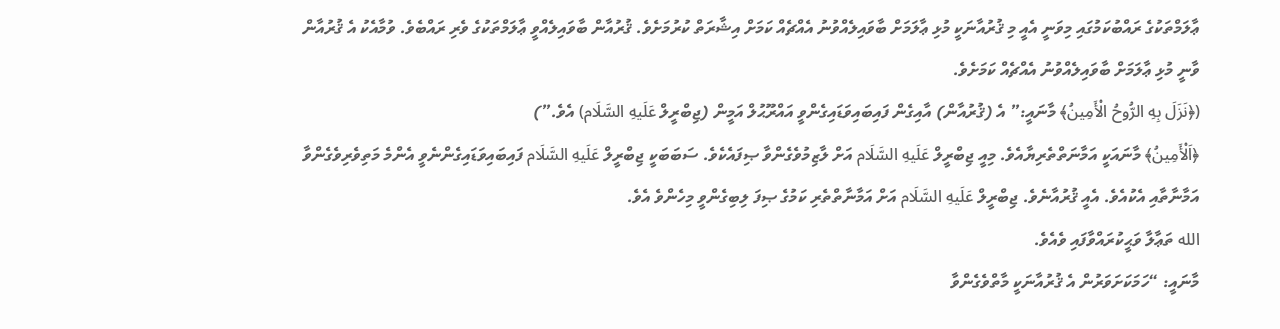ޢާލަމްތަކުގެ ރައްބުކަމުގައި މިވަނީ އެއީ މި ޤުރުއާނަކީ މުޅި ޢާލަމަށް ބާވައިލެއްވުނު އެއްޗެއް ކަމަށް އިޝާރަތް ކުރުމަށެވެ. ޤުރުއާން ބާވައިލެއްވީ ޢާލަމްތަކުގެ ވެރި ރައްބެވެ. ވުމާއެކު އެ ޤުރުއާން ވާނީ މުޅި ޢާލަމަށް ބާވައިލެއްވުނު އެއްޗެއް ކަމަށެވެ.
(﴿نَزَلَ بِهِ الرُّوحُ الْأَمِينُ﴾ މާނައީ:” އެ (ޤުރުއާން) އާއިގެން ފައިބައިވަޑައިގެންވީ އައްރޫޙުލް އަމީން (ޖިބްރީލް عَلَيهِ السَّلَام) އެވެ.”)
﴿اَلْأَمِينُ﴾ މާނައަކީ އަމާނަތްތެރިޔާއެވެ. މިއީ ޖިބްރީލް عَلَيهِ السَّلَام އަށް ލާޒިމުވެގެންވާ ޞިފައެކެވެ. ސަބަބަކީ ޖިބްރީލް عَلَيهِ السَّلَام ފައިބައިވަޑައިގެންނެވީ އެންމެ މަތިވެރިވެގެންވާ އަމާނާތާއި އެކުއެވެ. އެއީ ޤުރުއާނެވެ. ޖިބްރީލް عَلَيهِ السَّلَام އަށް އަމާނާތްތެރި ކަމުގެ ޞިފަ ލިބިގެންވީ މިހެންވެ އެވެ.
الله ތަޢާލާ ވަޙީކުރައްވާފައި ވެއެވެ.
މާނައީ: “ހަމަކަށަވަރުން އެ ޤުރުއާނަކީ މާތްވެގެންވާ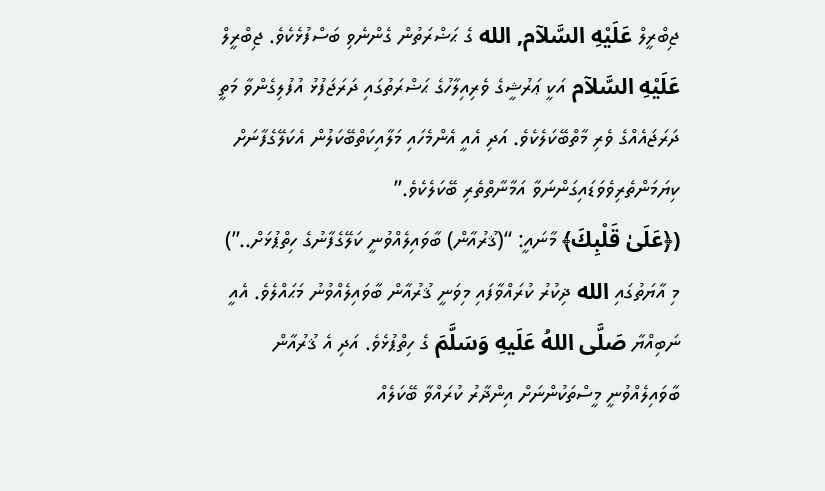ޖިބްރީލް عَلَيْهِ السَّلآم, الله ގެ ޙަޟްރަތުން ގެންނެވި ބަސްފުޅެކެވެ. ޖިބްރީލް عَلَيْهِ السَّلآم އަކީ ޢަރުޝީގެ ވެރިއިލާހުގެ ޙަޟްރަތުގައި ދަރަޖަފުޅު އުފުލިގެންވާ މަތީ ދަރަޖައެއްގެ ވެރި މާތްބޭކަލެކެވެ. އަދި އެއީ އެންމެހައި މަލާއިކަތްބޭކަލުން އެކަލޭގެފާނަށް ކިޔަމަންތެރިވެވަޑައިގަންނަވާ އަމާނާތްތެރި ބޭކަލެކެވެ.”
(﴿عَلَىٰ قَلْبِكَ﴾ މާނައީ: “(ޤުރުއާން) ބާވައިލެއްވުނީ ކަލޭގެފާނުގެ ހިތްޕުޅަށް..”)
މި އާޔަތުގައި الله ޛިކުރު ކުރައްވާފައި މިވަނީ ޤުރުއާން ބާވައިލެއްވުނު މަޙައްލެވެ. އެއީ ނަބިއްޔާ صَلَّى اللهُ عَلَيهِ وَسَلَّمَ ގެ ހިތްޕުޅެވެ. އަދި އެ ޤުރުއާން ބާވައިލެއްވުނީ މީސްތަކުންނަށް އިންޛާރު ކުރައްވާ ބޭކަލެއް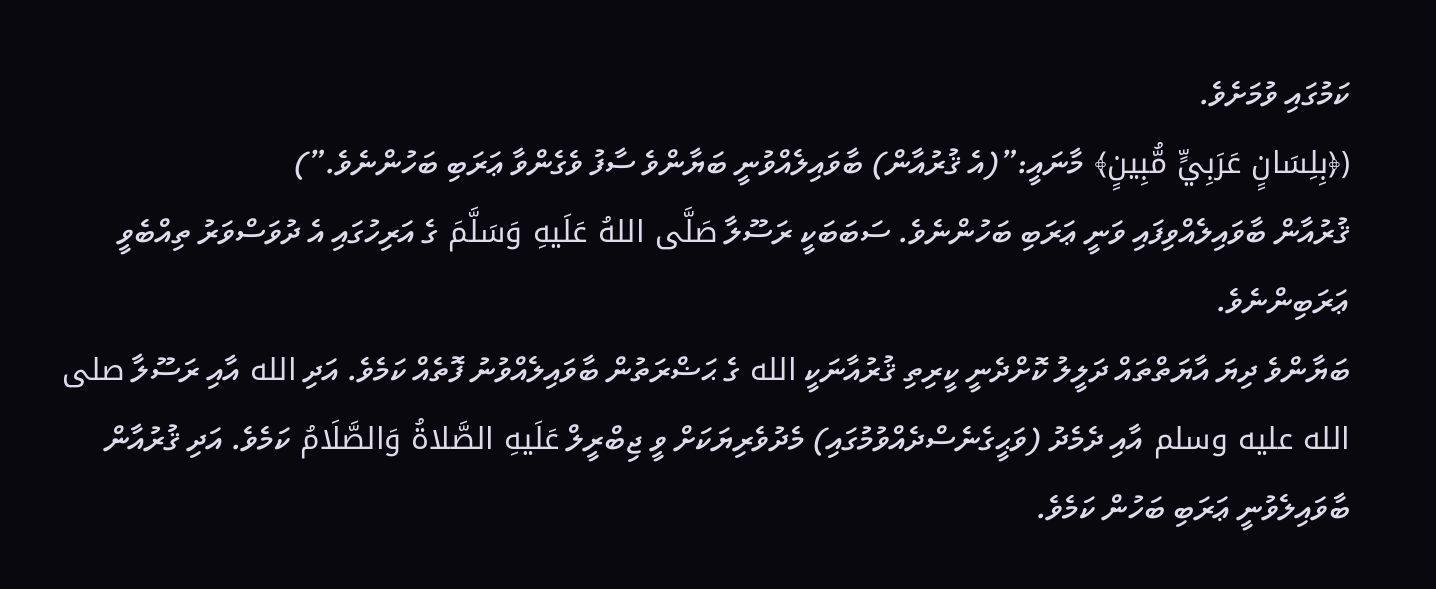ކަމުގައި ވުމަށެވެ.
(﴿بِلِسَانٍ عَرَبِيٍّ مُّبِينٍ﴾ މާނައީ:”(އެ ޤުރުއާން) ބާވައިލެއްވުނީ ބަޔާންވެ ސާފު ވެގެންވާ ޢަރަބި ބަހުންނެވެ.”)
ޤުރުއާން ބާވައިލެއްވިފައި ވަނީ ޢަރަބި ބަހުންނެވެ. ސަބަބަކީ ރަސޫލާ صَلَّى اللهُ عَلَيهِ وَسَلَّمَ ގެ އަރިހުގައި އެ ދުވަސްވަރު ތިއްބެވީ ޢަރަބިންނެވެ.
ބަޔާންވެ ދިޔަ އާޔަތްތައް ދަލީލު ކޮށްދެނީ ކީރިތި ޤުރުއާނަކީ الله ގެ ޙަޟްރަތުން ބާވައިލެއްވުނު ފޮތެއް ކަމެވެ. އަދި الله އާއި ރަސޫލާ صلى الله عليه وسلم އާއި ދެމެދު (ވަޙީގެނެސްދެއްވުމުގައި) މެދުވެރިޔަކަށް ވީ ޖިބްރީލް عَلَيهِ الصَّلاةُ وَالصَّلَامُ ކަމެވެ. އަދި ޤުރުއާން ބާވައިލެވުނީ ޢަރަބި ބަހުން ކަމެވެ.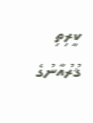ކީރިތި ޤުރުއާނުގެ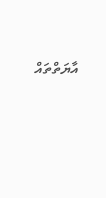އާޔަތްތައް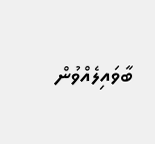ބާވައިލެއްވުން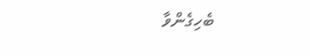ބެހިގެންވާ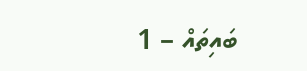ބައިތައް – 1